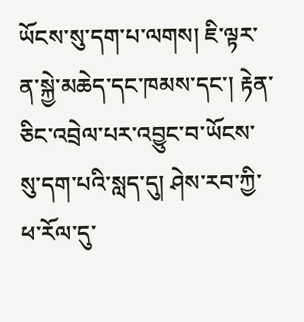ཡོངས་སུ་དག་པ་ལགས། ཇི་ལྟར་ན་སྐྱེ་མཆེད་དང་ཁམས་དང་། རྟེན་ཅིང་འབྲེལ་པར་འབྱུང་བ་ཡོངས་སུ་དག་པའི་སླད་དུ། ཤེས་རབ་ཀྱི་ཕ་རོལ་དུ་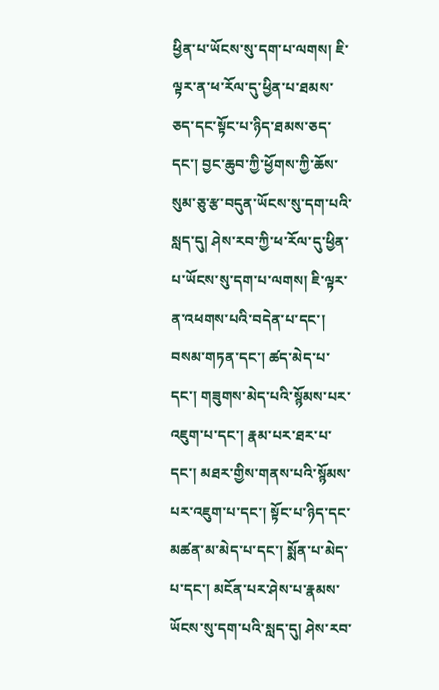ཕྱིན་པ་ཡོངས་སུ་དག་པ་ལགས། ཇི་ལྟར་ན་ཕ་རོལ་དུ་ཕྱིན་པ་ཐམས་ཅད་དང་སྟོང་པ་ཉིད་ཐམས་ཅད་དང་། བྱང་ཆུབ་ཀྱི་ཕྱོགས་ཀྱི་ཆོས་སུམ་ཅུ་རྩ་བདུན་ཡོངས་སུ་དག་པའི་སླད་དུ། ཤེས་རབ་ཀྱི་ཕ་རོལ་དུ་ཕྱིན་པ་ཡོངས་སུ་དག་པ་ལགས། ཇི་ལྟར་ན་འཕགས་པའི་བདེན་པ་དང་། བསམ་གཏན་དང་། ཚད་མེད་པ་དང་། གཟུགས་མེད་པའི་སྙོམས་པར་འཇུག་པ་དང་། རྣམ་པར་ཐར་པ་དང་། མཐར་གྱིས་གནས་པའི་སྙོམས་པར་འཇུག་པ་དང་། སྟོང་པ་ཉིད་དང་མཚན་མ་མེད་པ་དང་། སྨོན་པ་མེད་པ་དང་། མངོན་པར་ཤེས་པ་རྣམས་ཡོངས་སུ་དག་པའི་སླད་དུ། ཤེས་རབ་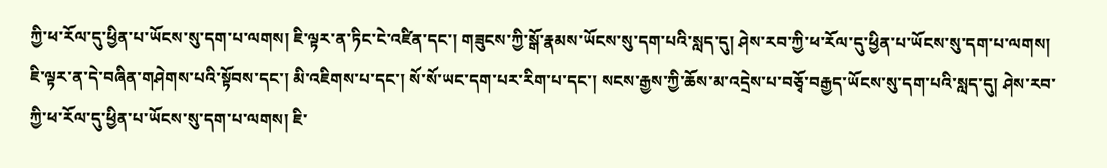ཀྱི་ཕ་རོལ་དུ་ཕྱིན་པ་ཡོངས་སུ་དག་པ་ལགས། ཇི་ལྟར་ན་ཏིང་ངེ་འཛིན་དང་། གཟུངས་ཀྱི་སྒོ་རྣམས་ཡོངས་སུ་དག་པའི་སླད་དུ། ཤེས་རབ་ཀྱི་ཕ་རོལ་དུ་ཕྱིན་པ་ཡོངས་སུ་དག་པ་ལགས། ཇི་ལྟར་ན་དེ་བཞིན་གཤེགས་པའི་སྟོབས་དང་། མི་འཇིགས་པ་དང་། སོ་སོ་ཡང་དག་པར་རིག་པ་དང་། སངས་རྒྱས་ཀྱི་ཆོས་མ་འདྲེས་པ་བཅྭོ་བརྒྱད་ཡོངས་སུ་དག་པའི་སླད་དུ། ཤེས་རབ་ཀྱི་ཕ་རོལ་དུ་ཕྱིན་པ་ཡོངས་སུ་དག་པ་ལགས། ཇི་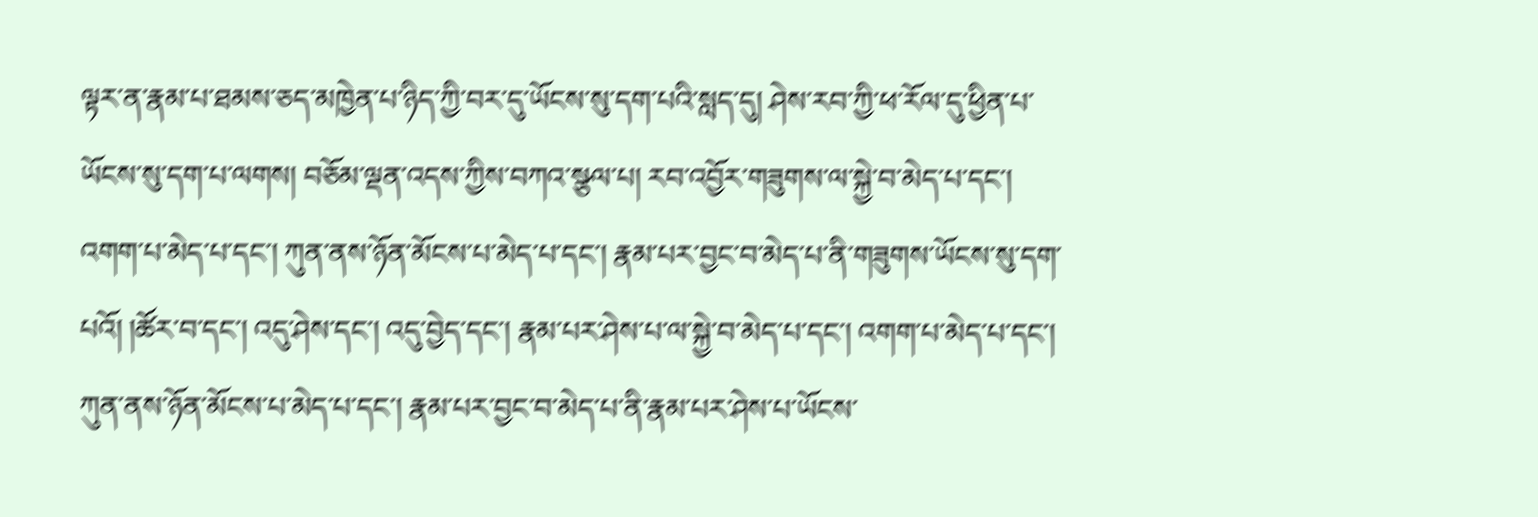ལྟར་ན་རྣམ་པ་ཐམས་ཅད་མཁྱེན་པ་ཉིད་ཀྱི་བར་དུ་ཡོངས་སུ་དག་པའི་སླད་དུ། ཤེས་རབ་ཀྱི་ཕ་རོལ་དུ་ཕྱིན་པ་ཡོངས་སུ་དག་པ་ལགས། བཅོམ་ལྡན་འདས་ཀྱིས་བཀའ་སྩལ་པ། རབ་འབྱོར་གཟུགས་ལ་སྐྱེ་བ་མེད་པ་དང་། འགག་པ་མེད་པ་དང་། ཀུན་ནས་ཉོན་མོངས་པ་མེད་པ་དང་། རྣམ་པར་བྱང་བ་མེད་པ་ནི་གཟུགས་ཡོངས་སུ་དག་པའོ། །ཚོར་བ་དང་། འདུ་ཤེས་དང་། འདུ་བྱེད་དང་། རྣམ་པར་ཤེས་པ་ལ་སྐྱེ་བ་མེད་པ་དང་། འགག་པ་མེད་པ་དང་། ཀུན་ནས་ཉོན་མོངས་པ་མེད་པ་དང་། རྣམ་པར་བྱང་བ་མེད་པ་ནི་རྣམ་པར་ཤེས་པ་ཡོངས་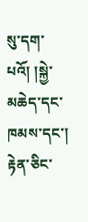སུ་དག་པའོ། །སྐྱེ་མཆེད་དང་ཁམས་དང་། རྟེན་ཅིང་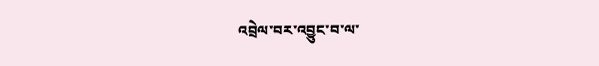འབྲེལ་བར་འབྱུང་བ་ལ་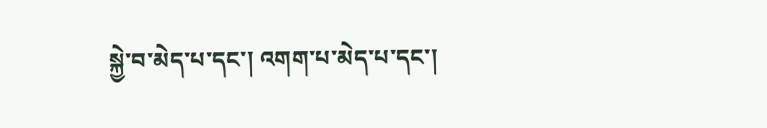སྐྱེ་བ་མེད་པ་དང་། འགག་པ་མེད་པ་དང་།